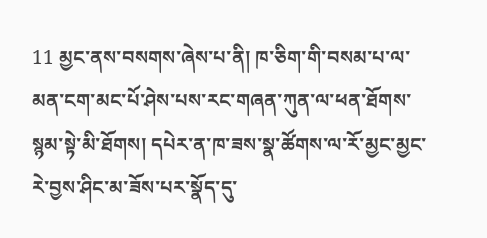11 མྱང་ནས་བསགས་ཞེས་པ་ནི། ཁ་ཅིག་གི་བསམ་པ་ལ་མན་ངག་མང་པོ་ཤེས་པས་རང་གཞན་ཀུན་ལ་ཕན་ཐོགས་སྙམ་སྟེ་མི་ཐོགས། དཔེར་ན་ཁ་ཟས་སྣ་ཚོགས་ལ་རོ་མྱང་མྱང་རེ་བྱས་ཤིང་མ་ཟོས་པར་སྣོད་དུ་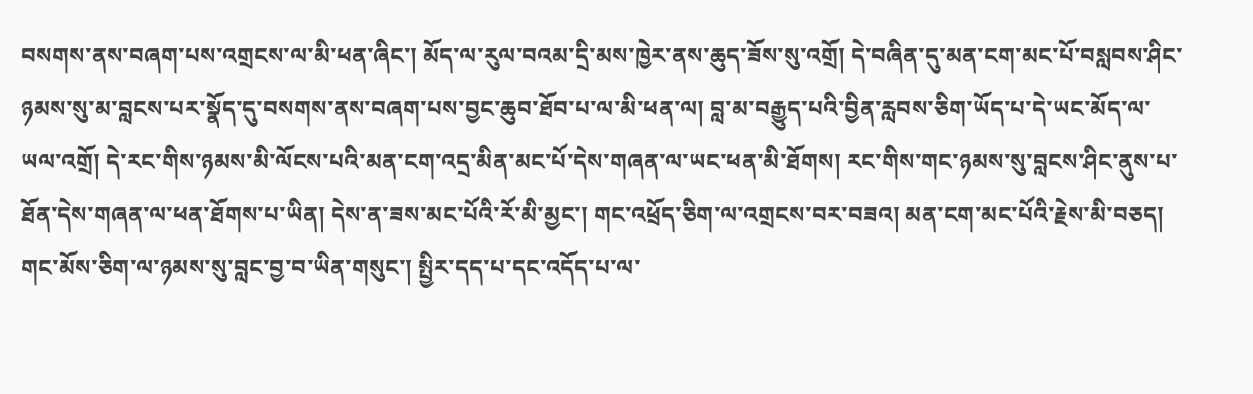བསགས་ནས་བཞག་པས་འགྲངས་ལ་མི་ཕན་ཞིང་། མོད་ལ་རུལ་བའམ་དྲི་མས་ཁྱེར་ནས་ཆུད་ཟོས་སུ་འགྲོ། དེ་བཞིན་དུ་མན་ངག་མང་པོ་བསླབས་ཤིང་ཉམས་སུ་མ་བླངས་པར་སྣོད་དུ་བསགས་ནས་བཞག་པས་བྱང་ཆུབ་ཐོབ་པ་ལ་མི་ཕན་ལ། བླ་མ་བརྒྱུད་པའི་བྱིན་རླབས་ཅིག་ཡོད་པ་དེ་ཡང་མོད་ལ་ཡལ་འགྲོ། དེ་རང་གིས་ཉམས་མི་ལོངས་པའི་མན་ངག་འདྲ་མིན་མང་པོ་དེས་གཞན་ལ་ཡང་ཕན་མི་ཐོགས། རང་གིས་གང་ཉམས་སུ་བླངས་ཤིང་ནུས་པ་ཐོན་དེས་གཞན་ལ་ཕན་ཐོགས་པ་ཡིན། དེས་ན་ཟས་མང་པོའི་རོ་མི་མྱང་། གང་འཕྲོད་ཅིག་ལ་འགྲངས་བར་བཟའ། མན་ངག་མང་པོའི་རྗེས་མི་བཅད། གང་མོས་ཅིག་ལ་ཉམས་སུ་བླང་བྱ་བ་ཡིན་གསུང་། སྤྱིར་དད་པ་དང་འདོད་པ་ལ་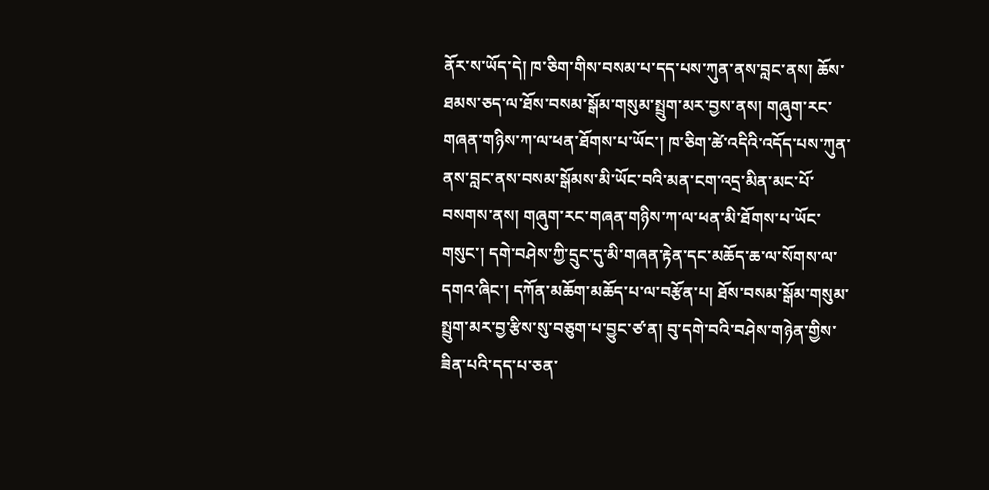ནོར་ས་ཡོད་དེ། ཁ་ཅིག་གིས་བསམ་པ་དད་པས་ཀུན་ནས་བླང་ནས། ཆོས་ཐམས་ཅད་ལ་ཐོས་བསམ་སྒོམ་གསུམ་སྤྲུག་མར་བྱས་ནས། གཞུག་རང་གཞན་གཉིས་ཀ་ལ་ཕན་ཐོགས་པ་ཡོང་། ཁ་ཅིག་ཚེ་འདིའི་འདོད་པས་ཀུན་ནས་བླང་ནས་བསམ་སྒོམས་མི་ཡོང་བའི་མན་ངག་འདྲ་མིན་མང་པོ་བསགས་ནས། གཞུག་རང་གཞན་གཉིས་ཀ་ལ་ཕན་མི་ཐོགས་པ་ཡོང་གསུང་། དགེ་བཤེས་ཀྱི་དྲུང་དུ་མི་གཞན་རྟེན་དང་མཆོད་ཆ་ལ་སོགས་ལ་དགའ་ཞིང་། དཀོན་མཆོག་མཆོད་པ་ལ་བརྩོན་པ། ཐོས་བསམ་སྒོམ་གསུམ་སྤྲུག་མར་བྱ་རྩིས་སུ་བཅུག་པ་བྱུང་ཙ་ན། བུ་དགེ་བའི་བཤེས་གཉེན་གྱིས་ཟིན་པའི་དད་པ་ཅན་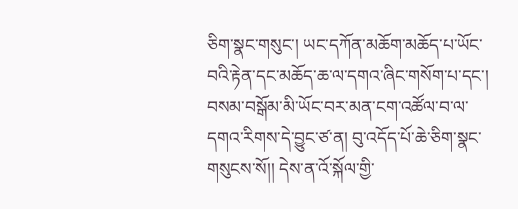ཅིག་སྣང་གསུང་། ཡང་དཀོན་མཆོག་མཆོད་པ་ཡོང་བའི་རྟེན་དང་མཆོད་ཆ་ལ་དགའ་ཞིང་གསོག་པ་དང་། བསམ་བསྒོམ་མི་ཡོང་བར་མན་ངག་འཚོལ་བ་ལ་དགའ་རིགས་དེ་བྱུང་ཙ་ན། བུ་འདོད་པོ་ཆེ་ཅིག་སྣང་གསུངས་སོ།། དེས་ན་འོ་སྐོལ་གྱི་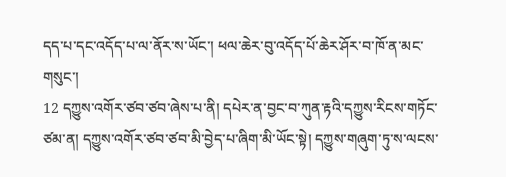དད་པ་དང་འདོད་པ་ལ་ནོར་ས་ཡོང་། ཕལ་ཆེར་བུ་འདོད་པོ་ཆེར་ཤོར་བ་ཁོ་ན་མང་གསུང་།
12 དཀྱུས་འགོར་ཙབ་ཙབ་ཞེས་པ་ནི། དཔེར་ན་བྱང་བ་ཀུན་རྟའི་དཀྱུས་རིངས་གཏོང་ཙམ་ན། དཀྱུས་འགོར་ཙབ་ཙབ་མི་བྱེད་པ་ཞིག་མི་ཡོང་སྟེ། དཀྱུས་གཞུག་ཏུ་ས་ལངས་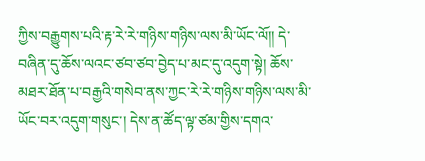ཀྱིས་བརྒྱུགས་པའི་རྟ་རེ་རེ་གཉིས་གཉིས་ལས་མི་ཡོང་ལོ།། དེ་བཞིན་དུ་ཆོས་ལའང་ཙབ་ཙབ་བྱེད་པ་མང་དུ་འདུག་སྟེ། ཆོས་མཐར་ཐོན་པ་བརྒྱའི་གསེབ་ནས་ཀྱང་རེ་རེ་གཉིས་གཉིས་ལས་མི་ཡོང་བར་འདུག་གསུང་། དེས་ན་ཚོད་ལྟ་ཙམ་གྱིས་དགའ་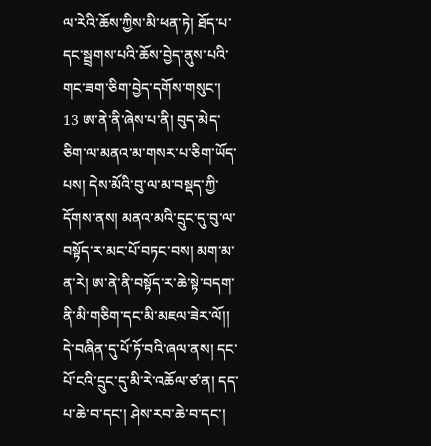ལ་རེའི་ཆོས་ཀྱིས་མི་ཕན་ཏེ། ཐོད་པ་དང་སྦྲགས་པའི་ཆོས་བྱེད་ནུས་པའི་གང་ཟག་ཅིག་བྱེད་དགོས་གསུང་།
13 ཨ་ནེ་ནི་ཞེས་པ་ནི། བུད་མེད་ཅིག་ལ་མནའ་མ་གསར་པ་ཅིག་ཡོད་པས། དེས་མོའི་བུ་ལ་མ་བསྡད་ཀྱི་དོགས་ནས། མནའ་མའི་དྲུང་དུ་བུ་ལ་བསྟོད་ར་མང་པོ་བཏང་བས། མག་མ་ན་རེ། ཨ་ནེ་ནི་བསྟོད་ར་ཆེ་སྟེ་བདག་ནི་མི་གཅིག་དང་མི་མཇལ་ཟེར་ལོ།། དེ་བཞིན་དུ་པོ་ཏོ་བའི་ཞལ་ནས། དང་པོ་ངའི་དྲུང་དུ་མི་རེ་འཆོལ་ཙ་ན། དད་པ་ཆེ་བ་དང་། ཤེས་རབ་ཆེ་བ་དང་།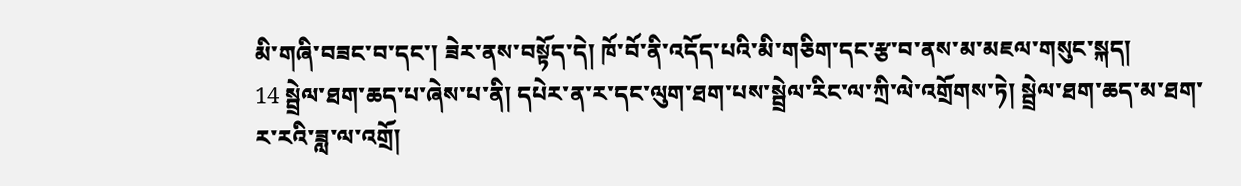མི་གཞི་བཟང་བ་དང་། ཟེར་ནས་བསྟོད་དེ། ཁོ་བོ་ནི་འདོད་པའི་མི་གཅིག་དང་རྩ་བ་ནས་མ་མཇལ་གསུང་སྐད།
14 སྦྲེལ་ཐག་ཆད་པ་ཞེས་པ་ནི། དཔེར་ན་ར་དང་ལུག་ཐག་པས་སྦྲེལ་རིང་ལ་ཀྲི་ལེ་འགྲོགས་ཏེ། སྦྲེལ་ཐག་ཆད་མ་ཐག་ར་རའི་ཟླ་ལ་འགྲོ།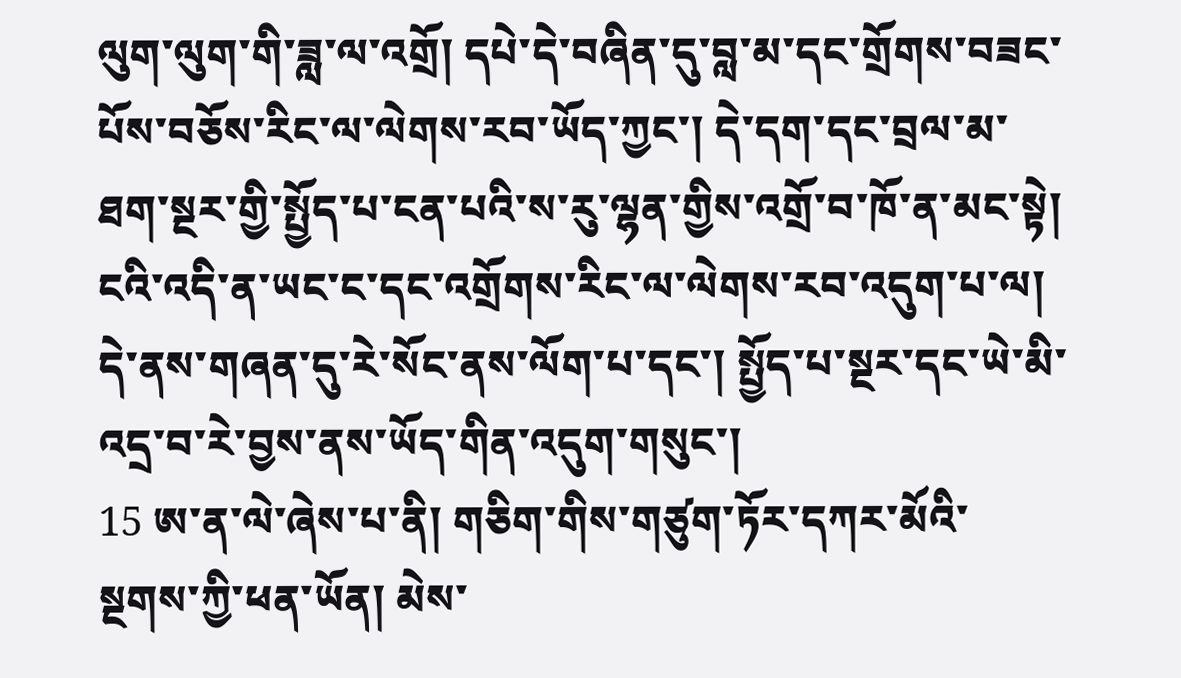ལུག་ལུག་གི་ཟླ་ལ་འགྲོ། དཔེ་དེ་བཞིན་དུ་བླ་མ་དང་གྲོགས་བཟང་པོས་བཅོས་རིང་ལ་ལེགས་རབ་ཡོད་ཀྱང་། དེ་དག་དང་བྲལ་མ་ཐག་སྔར་གྱི་སྤྱོད་པ་ངན་པའི་ས་རུ་ལྷན་གྱིས་འགྲོ་བ་ཁོ་ན་མང་སྟེ། ངའི་འདི་ན་ཡང་ང་དང་འགྲོགས་རིང་ལ་ལེགས་རབ་འདུག་པ་ལ། དེ་ནས་གཞན་དུ་རེ་སོང་ནས་ལོག་པ་དང་། སྤྱོད་པ་སྔར་དང་ཡེ་མི་འདྲ་བ་རེ་བྱས་ནས་ཡོད་གིན་འདུག་གསུང་།
15 ཨ་ན་ལེ་ཞེས་པ་ནི། གཅིག་གིས་གཙུག་ཏོར་དཀར་མོའི་སྔགས་ཀྱི་ཕན་ཡོན། མེས་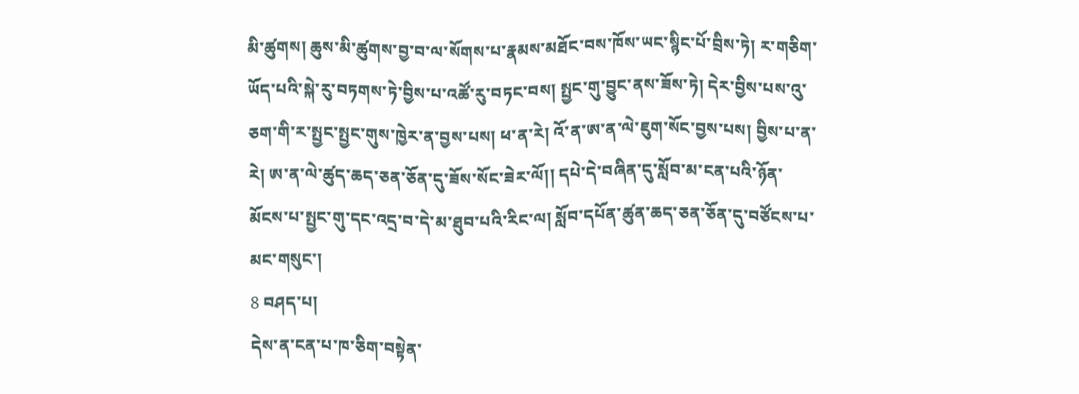མི་ཚུགས། ཆུས་མི་ཚུགས་བྱ་བ་ལ་སོགས་པ་རྣམས་མཐོང་བས་ཁོས་ཡང་སྙིང་པོ་བྲིས་ཏེ། ར་གཅིག་ཡོད་པའི་སྐེ་རུ་བཏགས་ཏེ་བྱིས་པ་འཚོ་རུ་བཏང་བས། སྤྱང་གུ་བྱུང་ནས་ཟོས་ཏེ། དེར་བྱིས་པས་འུ་ཅག་གི་ར་སྤྱང་སྤྱང་གུས་ཁྱེར་ན་བྱས་པས། ཕ་ན་རེ། འོ་ན་ཨ་ན་ལེ་ཇུག་སོང་བྱས་པས། བྱིས་པ་ན་རེ། ཨ་ན་ལེ་ཚུད་ཆད་ཅན་ཅོན་དུ་ཟོས་སོང་ཟེར་ལོ།། དཔེ་དེ་བཞིན་དུ་སློབ་མ་ངན་པའི་ཉོན་མོངས་པ་སྤྱང་གུ་དང་འདྲ་བ་དེ་མ་ཐུབ་པའི་རིང་ལ། སློབ་དཔོན་ཚུན་ཆད་ཅན་ཅོན་དུ་བཙོངས་པ་མང་གསུང་།
8 བཤད་པ།
དེས་ན་ངན་པ་ཁ་ཅིག་བསྟེན་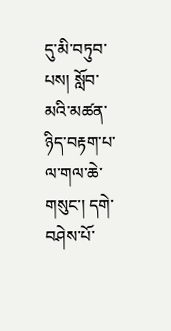དུ་མི་བཏུབ་པས། སློབ་མའི་མཚན་ཉིད་བརྟག་པ་ལ་གལ་ཆེ་གསུང་། དགེ་བཤེས་པོ་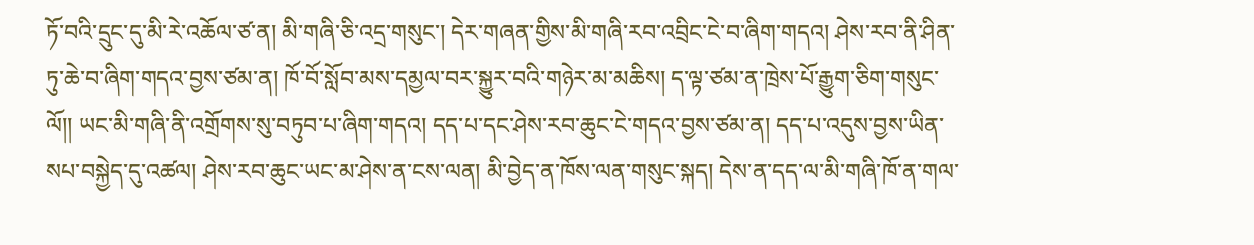ཏོ་བའི་དྲུང་དུ་མི་རེ་འཆོལ་ཙ་ན། མི་གཞི་ཅི་འདྲ་གསུང་། དེར་གཞན་གྱིས་མི་གཞི་རབ་འབྲིང་ངེ་བ་ཞིག་གདའ། ཤེས་རབ་ནི་ཤིན་ཏུ་ཆེ་བ་ཞིག་གདའ་བྱས་ཙམ་ན། ཁོ་བོ་སློབ་མས་དམྱལ་བར་སྐྱུར་བའི་གཉེར་མ་མཆིས། ད་ལྟ་ཙམ་ན་ཁྲེས་པོ་རྒྱུག་ཅིག་གསུང་ལོ།། ཡང་མི་གཞི་ནི་འགྲོགས་སུ་བཏུབ་པ་ཞིག་གདའ། དད་པ་དང་ཤེས་རབ་ཆུང་ངེ་གདའ་བྱས་ཙམ་ན། དད་པ་འདུས་བྱས་ཡིན་སཔ་བསྐྱེད་དུ་འཚལ། ཤེས་རབ་ཆུང་ཡང་མ་ཤེས་ན་ངས་ལན། མི་བྱེད་ན་ཁོས་ལན་གསུང་སྐད། དེས་ན་དད་ལ་མི་གཞི་ཁོ་ན་གལ་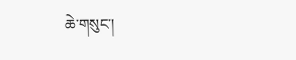ཆེ་གསུང་།